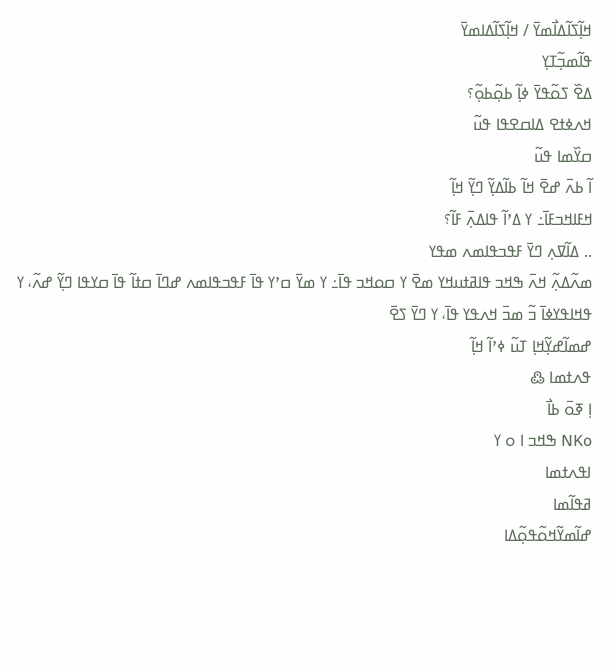ߞߊ߲߬ߖߊ߬ߡߊ߯ߘߌ߫ / ߞߊ߲߬ߖߊ߬ߡߊߘߌ߫
ߟߊ߬ߘߏ߲߬ߠߌ߲
ߡߐ߰ ߖߋ߬ߟߌ߫ ߦߊ߲߬ ߕߋ߲߬ߕߋ߲߬؟
ߞߍߦߙߐ ߡߊߛߐߟߊ ߟߎ߬
ߛߌ߰ߘߊ ߟߎ߬
ߊ߬ ߕߍ߫ ߝߐ߫ ߞߊ߬ ߕߊ߬ߡߌ߲߬ ߣߌ߲߬ ߞߊ߲߬
ߞߓߊߞߏߓߊ߫߸ ߌ ߡߴߊ߬ ߟߊߡߍ߲߫ ߓߊ߬؟
.. ߡߊ߬ߜߍ߲ ߣߌ߫ ߓߟߏߟߊߘߍ ߘߟߌ
ߘߍ߬ߡߍ߲߬ ߞߍ߫ ߒߞߏ ߟߊߥߙߎߞߌ ߘߐ߫ ߌ ߛߋߞߏ ߟߊ߫߸ ߌ ߘߌ߫ ߛߴߌ ߟߊ߫ ߓߟߏߟߊߘߍ ߝߣߊ߫ ߛߙߊ߬ ߟߊ߫ ߛߌߟߊ ߣߌ߲߬ ߝߍ߬، ߌ ߟߞߊߟߌߦߊ߫ ߏ߬ ߘߏ߫ ߞߍߟߌ ߟߊ߫، ߌ ߣߌ߫ ߖߐ߫
ߝߘߊ߬ߝߌ߲߬ߞߊ߲ ߠߎ߬ ߦߴߊ߬ ߞߊ߲߬
ߟߍߙߘߊ ߷
ߊ߲ ߧߋ߫ ߕߊ߯
NKo ߒߞߏ ߊ ߋ ߌ
ߊߟߍߙߘߊ
ߥߟߊ߬ߘߊ
ߝߊ߬ߘߌ߬ߞߋ߬ߟߋ߲߬ߡߊ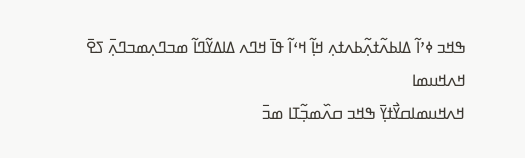ߒߞߏ ߦߴߊ߬ ߡߊߕߍ߬ߙߍ߲߬ߕߍߙߍ߲ ߞߊ߲߬ ߞߵߊ߬ ߟߊ߫ ߞߣߍ ߡߊߡߌ߬ߣߊ߬ ߘߏߣߍ߲ߘߏߣߍ߲߫ ߖߐ߫
ߞߍߞߎߘߊ
ߞߍߞߎߘߊߛߌ߯ߙߌ߲߫ ߒߞߏ ߛߍ߰ߘߏ߲߬ߠߊ ߘߏ߫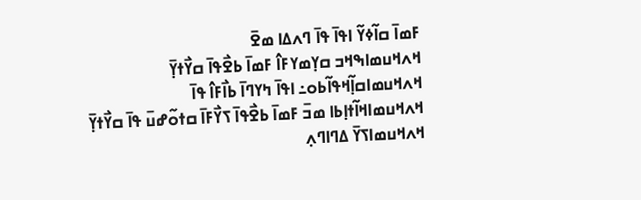ߓߘߊ߫ ߛߊ߬ߦߌ߬ ߊߟߊ߫ ߟߊ߫ ߣߍߡߊ ߘߐ߫
ߞߍߞߎߘߊߒߞߏ ߛߌ߲ߘߌߓߊ߮ ߓߘߊ߫ ߕߐ߯ߟߊ߫ ߛߌ߯ߙߌ߲߫
ߞߍߞߎߘߊߛߊ߲߬ߞߟߊ߬ߕߋ߸ ߊߟߊ߫ ߤߌߣߊ߫ ߕߊ߯ߓߊ߮ ߟߊ߫
ߞߍߞߎߘߊߞߊ߬ߙߊ߲ߕߊ ߘߏ߫ ߓߘߊ߫ ߕߐ߯ߟߊ߫ ߖߌ߯ߓߊ߫ ߛߙߋ߬ߝߎ߫ ߟߊ߫ ߛߌ߯ߙߌ߲߫
ߞߍߞߎߘߊߖߌ߫ ߡߣߊߣߍ߲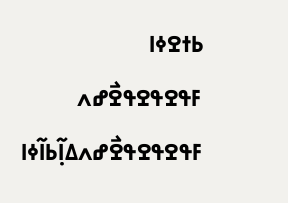ߕߙߐߦߊ
ߓߟߐߟߐߟߐ߯ߝߍ
ߓߟߐߟߐߟߐ߯ߝߍߡߊ߲߬ߕߊ߬ߦߊ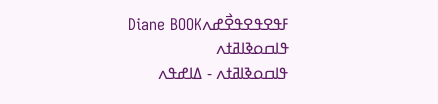ߓߟߐߟߐߟߐ߯ߝߍDiane BOOK
ߟߊߛߋߢߊߥߙߍ
ߟߊߛߋߢߊߥߙߍ - ߡߊߝߟߍ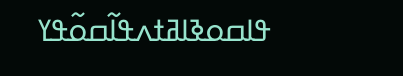ߟߊߛߋߢߊߥߙߍߟߊ߬ߛߋ߬ߟߌ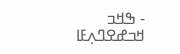- ߒߞߏ
ߞߏߝߐߣߍ߲ߓߊ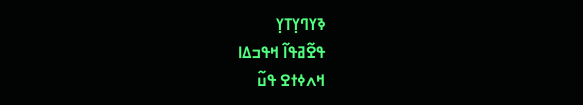ߢߌߣߌ߲ߠߌ߲
ߟߐ߬ߥߟߊ߬ ߞߟߏߡߊ
ߞߍߦߙߐ ߟߎ߬